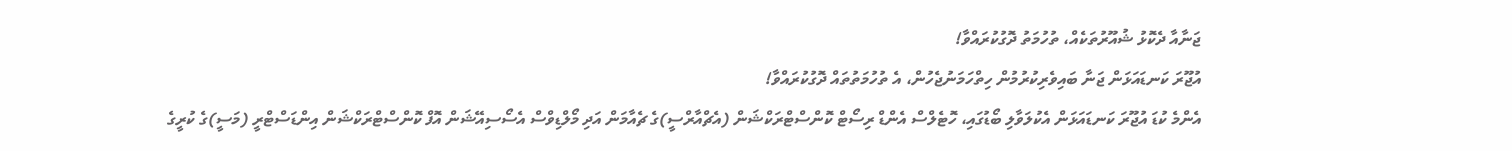ޖަނާއާ ދެކޮޅު ޝުއޫރުތަކެއް، ތުހުމަތު ދޮގުކުރައްވާ!
އުޖޫރަ ކަނޑައަޅަން ޖަނާ ބައިވެރިކުރުމުން ހިތްހަމަނުޖެހުން، އެ ތުހުމަތުތައް ދޮގުކުރައްވާ!
އެންމެ ކުޑަ އުޖޫރަ ކަނޑައަޅަން އެކުލަވާލި ބޯޑުގައި، ހޮޓެލްސް އެންޑް ރިސޯޓް ކޮންސްޓްރަކްޝަން (އެޗްއާރްސީ)ގެ ޗެއާމަން އަދި މޯލްޑިވްސް އެސޯސިއޭޝަން އޮފް ކޮންސްޓްރަކްޝަން އިންޑަސްޓްރީ (މަސީ)ގެ ކުރީގެ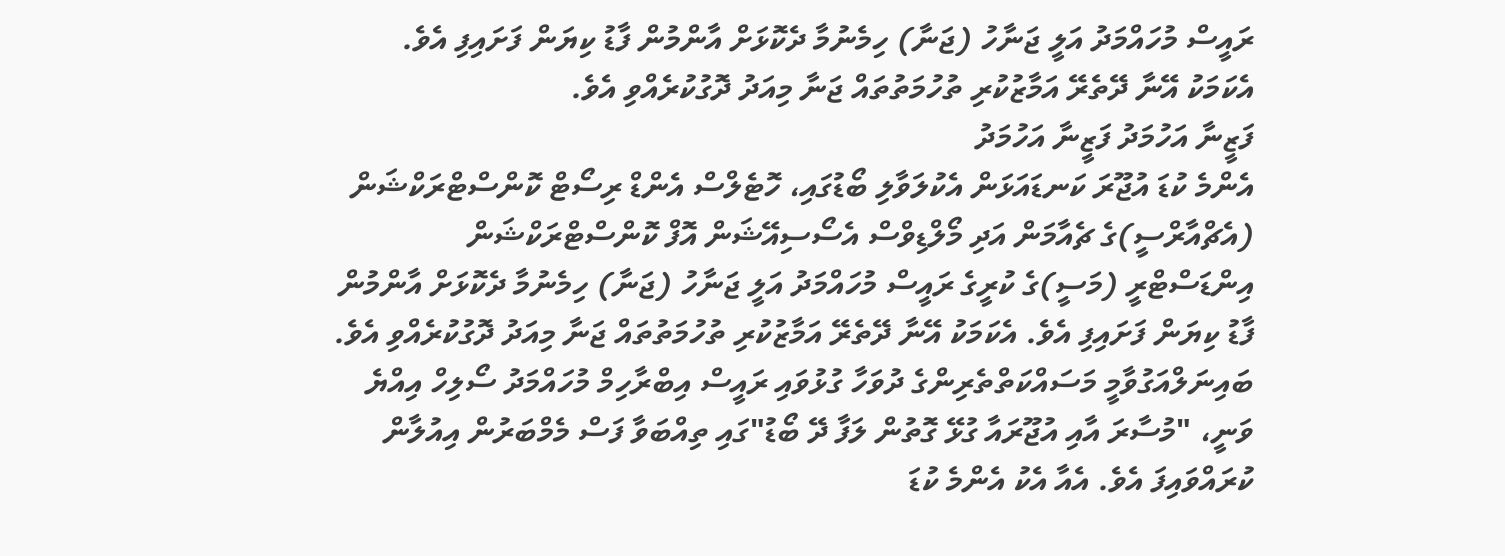ރައީސް މުހައްމަދު އަލީ ޖަނާހު (ޖަނާ) ހިމެނުމާ ދެކޮޅަށް އާންމުން ފާޑު ކިޔަން ފަށައިފި އެވެ. އެކަމަކު އޭނާ ދޭތެރޭ އަމާޒުކުރި ތުހުމަތުތައް ޖަނާ މިއަދު ދޮގުކުރެއްވި އެވެ.
ފަޒީނާ އަހުމަދު ފަޒީނާ އަހުމަދު
އެންމެ ކުޑަ އުޖޫރަ ކަނޑައަޅަން އެކުލަވާލި ބޯޑުގައި، ހޮޓެލްސް އެންޑް ރިސޯޓް ކޮންސްޓްރަކްޝަން (އެޗްއާރްސީ)ގެ ޗެއާމަން އަދި މޯލްޑިވްސް އެސޯސިއޭޝަން އޮފް ކޮންސްޓްރަކްޝަން އިންޑަސްޓްރީ (މަސީ)ގެ ކުރީގެ ރައީސް މުހައްމަދު އަލީ ޖަނާހު (ޖަނާ) ހިމެނުމާ ދެކޮޅަށް އާންމުން ފާޑު ކިޔަން ފަށައިފި އެވެ. އެކަމަކު އޭނާ ދޭތެރޭ އަމާޒުކުރި ތުހުމަތުތައް ޖަނާ މިއަދު ދޮގުކުރެއްވި އެވެ.
ބައިނަލްއަގުވާމީ މަސައްކަތްތެރިންގެ ދުވަހާ ގުޅުވައި ރައީސް އިބްރާހިމް މުހައްމަދު ސޯލިހް އިއްޔެ ވަނީ، "މުސާރަ އާއި އުޖޫރައާ ގުޅޭ ގޮތުން ލަފާ ދޭ ބޯޑު"ގައި ތިއްބަވާ ފަސް މެމްބަރުން އިއުލާން ކުރައްވައިފަ އެވެ. އެއާ އެކު އެންމެ ކުޑަ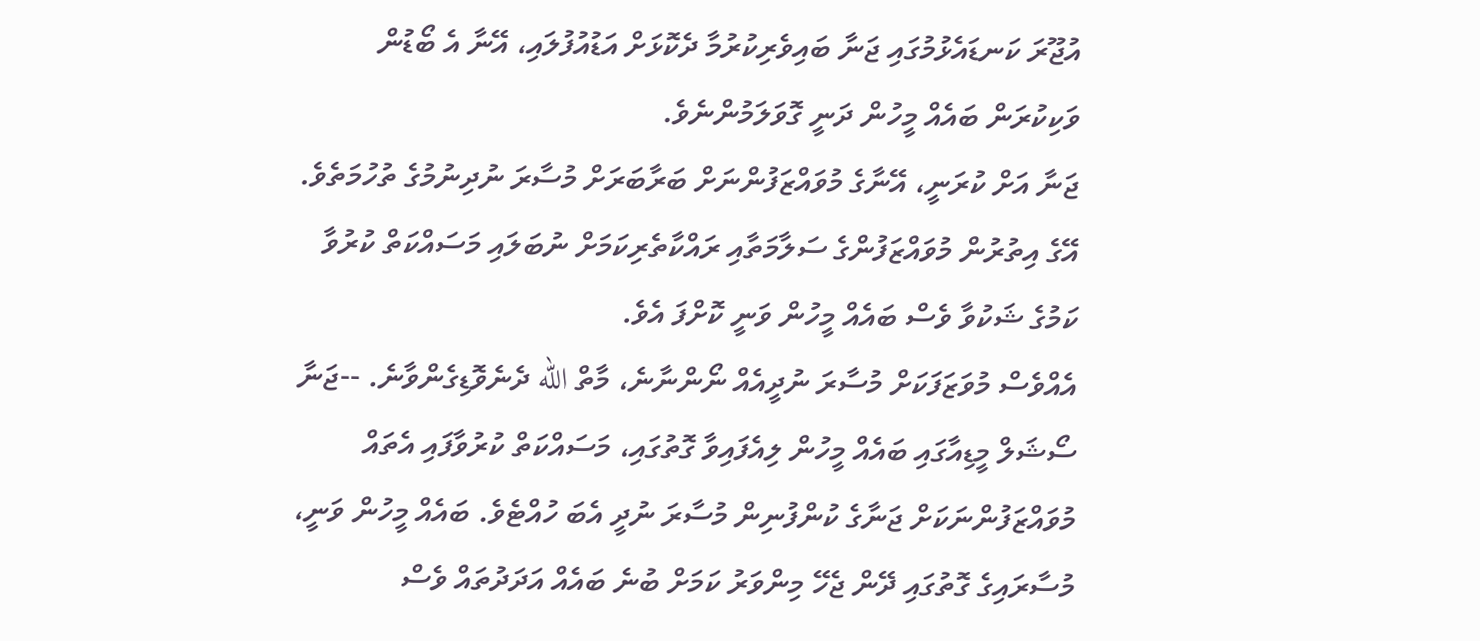އުޖޫރަ ކަނޑައެޅުމުގައި ޖަނާ ބައިވެރިކުރުމާ ދެކޮޅަށް އަޑުއުފުލައި، އޭނާ އެ ބޯޑުން ވަކިކުރަން ބައެއް މީހުން ދަނީ ގޮވަލަމުންނެވެ.
ޖަނާ އަށް ކުރަނީ، އޭނާގެ މުވައްޒަފުންނަށް ބަރާބަރަށް މުސާރަ ނުދިނުމުގެ ތުހުމަތެވެ. އޭގެ އިތުރުން މުވައްޒަފުންގެ ސަލާމަތާއި ރައްކާތެރިކަމަށް ނުބަލައި މަސައްކަތް ކުރުވާ ކަމުގެ ޝަކުވާ ވެސް ބައެއް މީހުން ވަނީ ކޮށްފަ އެވެ.
އެއްވެސް މުވަޒަފަކަށް މުސާރަ ނުދީއެއް ނޯންނާނެ، މާތް الله ދެނެވޮޑިގެންވާނެ. --ޖަނާ
ސޯޝަލް މީޑިއާގައި ބައެއް މީހުން ލިއެފައިވާ ގޮތުގައި، މަސައްކަތް ކުރުވާފައި އެތައް މުވައްޒަފުންނަކަށް ޖަނާގެ ކުންފުނިން މުސާރަ ނުދީ އެބަ ހުއްޓެވެ. ބައެއް މީހުން ވަނީ، މުސާރައިގެ ގޮތުގައި ދޭން ޖެހޭ މިންވަރު ކަމަށް ބުނެ ބައެއް އަދަދުތައް ވެސް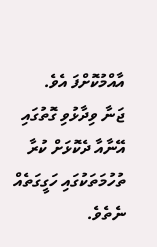އާއްމުކޮށްފަ އެވެ.
ޖަނާ ވިދާޅުވި ގޮތުގައި އޭނާއާ ދެކޮޅަށް ކުރާ ތުހުމަތަކުގައި ހަގީގަތެއް ނެތެވެ.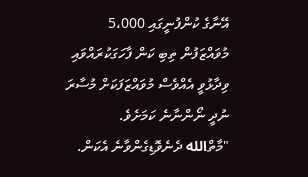އޭނާގެ ކުންފުނީގައި 5،000 މުވައްޒަފުން ތިބި ކަން ފާހަގަކުރައްވައި ވިދާޅުވީ އެއްވެސް މުވައްޒަފަކަށް މުސާރަ ނުދީ ނޯންނާނެ ކަމަށެވެ.
"މާތްالله ދެނެވޮޑިގެންވާނެ އެކަން.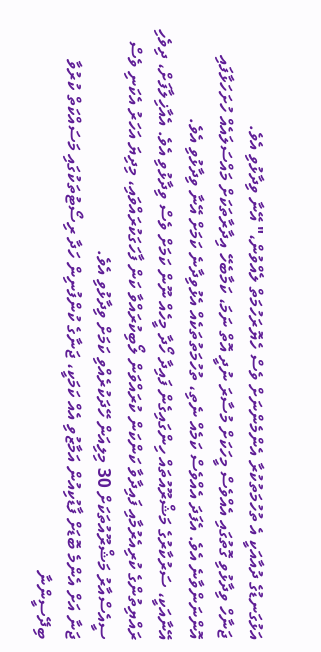އަޅުގަނޑުގެ ދުއާއަކީ އެ ތުހުމަތުކުރާ އެންމެންނަށް ވެސް ހެޔޮރަހުމަތް ލެއްވުން،" އޭނާ ވިދާޅުވި އެވެ.
ޖަނާހް ވިދާޅުވި ގޮތުގައި އެއްވެސް މީހަކަށް މުސާރަ ނުދީ އޮތް ނަމަ، ކަމާބެހޭ އިދާރާތަކަށް މައްސަލައެއް ހުށަހަޅާފައި އޮންނަންވާނެ އެވެ. އެފަދަ އެއްވެސް ކަމެއް ނެތި، ތުހުމަތުތަކެއް އެޅުވިދާނެ ކަމަށް އޭނާ ވިދާޅުވި އެވެ.
އޭނާއަކީ، ސަރުކާރުގެ މަޝްރޫއުތައް ހިންގައިގެން ފައިދާ ހޯދާ މީހެއް ނޫން ކަމަށް ވެސް ވިދާޅުވި އެވެ. އެއާޚިލާފަށް، ދިވެހި ރައްޔިތުންގެ ކުރިއެރުމާއި ފައިދާވާ ކަންކަން ކުރައްވަން ލޯބިކުރައްވާ ކަން ފާހަގަކުރައްވައި، މިދިޔަ އަހަރު އެކަނި ވެސް ސީއެސްއާރު މަޝްރޫއުތަކަށް 30 މިލިއަން ހޭދަކުރެއްވި ކަމަށް ވިދާޅުވި އެވެ.
ޖަނާ އަށް އެންމެ ބޮޑަށް ފާޑުކިއުން އަމާޒުވި އެއް ކަމަކީ، ޖަނާގެ ކުންފުނިން ހަދާ ރިސޯޓުތަކުގައި މަސައްކަތް ކުރުވާ ބިދޭސީންނާ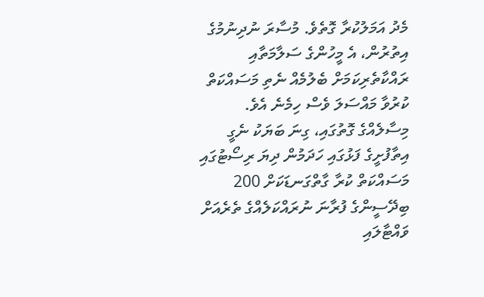މެދު އަމަލުކުރާ ގޮތެވެ. މުސާރަ ނުދިނުމުގެ އިތުރުން، އެ މީހުންގެ ސަލާމަތާއި ރައްކާތެރިކަމަށް ބެލުމެއް ނެތި މަސައްކަތް ކުރުވާ މައްސަލަ ވެސް ހިމެނެ އެވެ.
މިސާލެއްގެ ގޮތުގައި، ގިނަ ބަޔަކު ނެގީ އިތާފުށީގެ ފަޅުގައި ހަދަމުން ދިޔަ ރިސޯޓުގައި މަސައްކަތް ކުރާ ގާތްގަނޑަކަށް 200 ބިދޭސީންގެ ފުރާނަ ނުރައްކަލެއްގެ ތެރެއަށް ވައްޓާލައި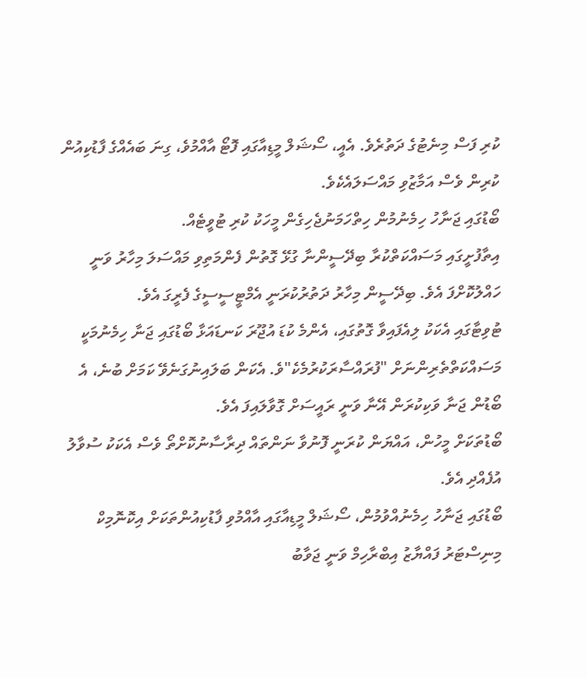ކުރި ފަސް މިނެޓުގެ ދަތުރެވެ. އެއީ، ސޯޝަލް މީޑިއާގައި ފޮޓޯ އާއްމުވެ، ގިނަ ބައެއްގެ ފާޑުކިއުން ކުރިން ވެސް އަމާޒުވި މައްސަލައެކެވެ.
ބޯޑުގައި ޖަނާހު ހިމެނުމުން ހިތްހަމަނުޖެހިގެން މީހަކު ކުރި ޓުވީޓެއް.
އިތާފުށީގައި މަސައްކަތްކުރާ ބިދޭސީންނާ ގުޅޭ ގޮތުން ފެންމަތިވި މައްސަލަ މިހާރު ވަނީ ހައްލުކޮށްފަ އެވެ. ބިދޭސީން މިހާރު ދަތުރުކުރަނީ އެމްޓީސީސީގެ ފެރީގަ އެވެ.
ޓުވިޓާގައި އެކަކު ލިއެފައިވާ ގޮތުގައި، އެންމެ ކުޑަ އުޖޫރަ ކަނޑައަޅާ ބޯޑުގައި ޖަނާ ހިމެނުމަކީ މަސައްކަތްތެރިންނަށް "ފުރައްސާރަކުރުމެކެ"ވެ. އެކަން ބަލައިނުގަނެވޭ ކަމަށް ބުނެ، އެ ބޯޑުން ޖަނާ ވަކިކުރަން އޭނާ ވަނީ ރައީސަށް ގޮވާލައިފަ އެވެ.
ބޯޑުތަކަށް މީހުން، އައްޔަން ކުރަނީ ފޮނުވާ ނަންތައް ދިރާސާނުކޮށްތޯ ވެސް އެކަކު ސުވާލު އުފެއްދި އެވެ.
ބޯޑުގައި ޖަނާހު ހިމެނުއްވުމުން، ސޯޝަލް މީޑިއާގައި އާއްމުވި ފާޑުކިއުންތަކަށް އިކޮނޮމިކް މިނިސްޓަރު ފައްޔާޒު އިބްރާހިމް ވަނީ ޖަވާބު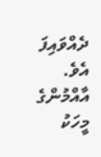ދެއްވައިފަ އެވެ.
އާއްމުންގެ މީހަކު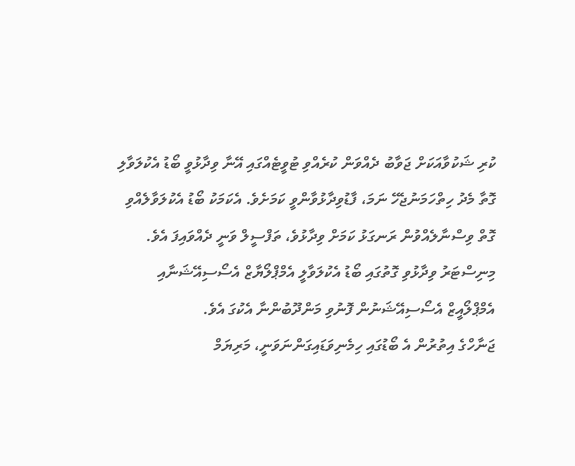ކުރި ޝަކުވާއަކަށް ޖަވާބު ދެއްވަން ކުރެއްވި ޓުވީޓެއްގައި އޭނާ ވިދާޅުވީ ބޯޑު އެކުލަވާލި ގޮތާ މެދު ހިތްހަމަނުޖެހޭ ނަމަ، ފާޑުވިދާޅުވާންވީ ކަމަށެވެ. އެކަމަކު ބޯޑު އެކުލަވާލެއްވި ގޮތް ވިސްނާލެއްވުން ރަނގަޅު ކަމަށް ވިދާޅުވެ، ތަފްސީލް ވަނީ ދެއްވައިފަ އެވެ.
މިނިސްޓަރު ވިދާޅުވި ގޮތުގައި ބޯޑު އެކުލަވާލީ އެމްޕްލޯޔާޒް އެސޯސިއޭޝަނާއި އެމްޕްލޯއީޒް އެސޯސިއޭޝަނުން ފޮނުވި މަންދޫބުންނާ އެކުގަ އެވެ.
ޖަނާހްގެ އިތުރުން އެ ބޯޑުގައި ހިމެނިވަޑައިގަންނަވަނީ، މަރިޔަމް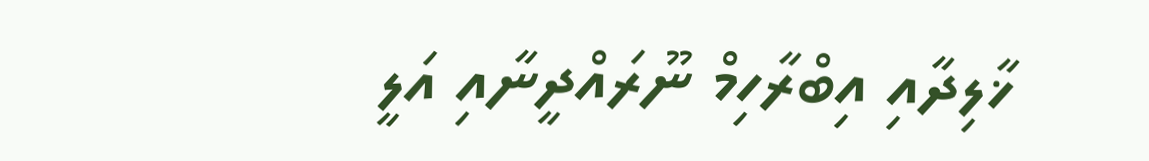ޚާލިދާއި އިބްރާހިމް ނޫރައްދީނާއި އަލީ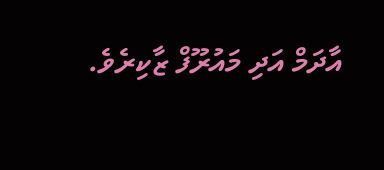އާދަމް އަދި މައުރޫފް ޒާކިރެވެ.